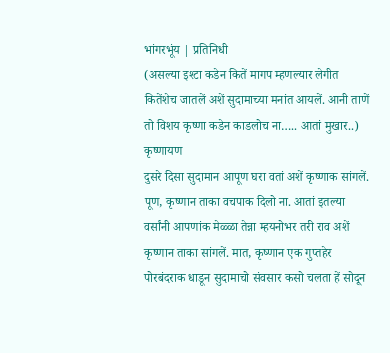भांगरभूंय | प्रतिनिधी
(असल्या इश्टा कडेन कितें मागप म्हणल्यार लेगीत कितेंशेच जातलें अशें सुदामाच्या मनांत आयलें. आनी ताणें तो विशय कृष्णा कडेन काडलोच ना….. आतां मुखार..)
कृष्णायण
दुसरे दिसा सुदामान आपूण घरा वतां अशें कृष्णाक सांगलें. पूण, कृष्णान ताका वचपाक दिलो ना. आतां इतल्या वर्सांनी आपणांक मेळ्ळा तेन्ना म्हयनोभर तरी राव अशें कृष्णान ताका सांगलें. मात, कृष्णान एक गुप्तहेर पोरबंदराक धाडून सुदामाचो संवसार कसो चलता हें सोदून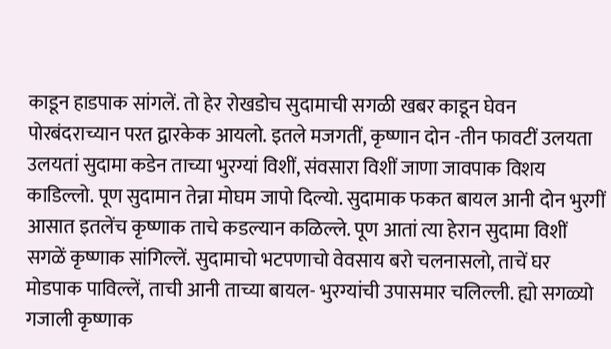काडून हाडपाक सांगलें. तो हेर रोखडोच सुदामाची सगळी खबर काडून घेवन पोरबंदराच्यान परत द्वारकेक आयलो. इतले मजगतीं, कृष्णान दोन -तीन फावटीं उलयता उलयतां सुदामा कडेन ताच्या भुरग्यां विशीं, संवसारा विशीं जाणा जावपाक विशय काडिल्लो. पूण सुदामान तेन्ना मोघम जापो दिल्यो. सुदामाक फकत बायल आनी दोन भुरगीं आसात इतलेंच कृष्णाक ताचे कडल्यान कळिल्ले. पूण आतां त्या हेरान सुदामा विशीं सगळें कृष्णाक सांगिल्लें. सुदामाचो भटपणाचो वेवसाय बरो चलनासलो, ताचें घर मोडपाक पाविल्लें, ताची आनी ताच्या बायल- भुरग्यांची उपासमार चलिल्ली. ह्यो सगळ्यो गजाली कृष्णाक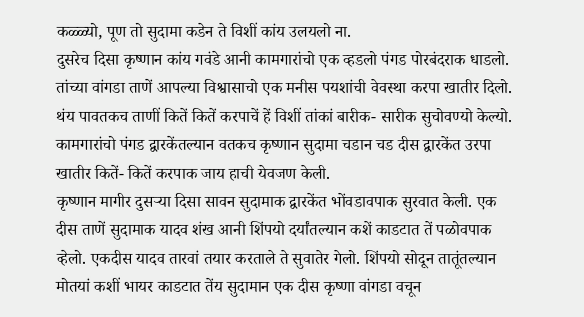कळ्ळ्यो, पूण तो सुदामा कडेन ते विशीं कांय उलयलो ना.
दुसरेच दिसा कृष्णान कांय गवंडे आनी कामगारांचो एक व्हडलो पंगड पोरबंदराक धाडलो. तांच्या वांगडा ताणें आपल्या विश्वासाचो एक मनीस पयशांची वेवस्था करपा खातीर दिलो. थंय पावतकच ताणीं कितें कितें करपाचें हें विशीं तांकां बारीक- सारीक सुचोवण्यो केल्यो. कामगारांचो पंगड द्वारकेंतल्यान वतकच कृष्णान सुदामा चडान चड दीस द्वारकेंत उरपा खातीर कितें- कितें करपाक जाय हाची येवजण केली.
कृष्णान मागीर दुसऱ्या दिसा सावन सुदामाक द्वारकेंत भोंवडावपाक सुरवात केली. एक दीस ताणें सुदामाक यादव शंख आनी शिंपयो दर्यांतल्यान कशें काडटात तें पळोवपाक व्हेलो. एकदीस यादव तारवां तयार करताले ते सुवातेर गेलो. शिंपयो सोदून तातूंतल्यान मोतयां कशीं भायर काडटात तेंय सुदामान एक दीस कृष्णा वांगडा वचून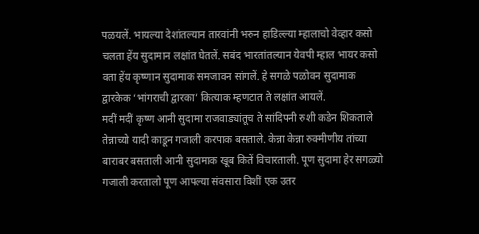पळयलें. भायल्या देशांतल्यान तारवांनी भरुन हाडिल्ल्या म्हालाचो वेव्हार कसो चलता हेंय सुदामान लक्षांत घेतलें. सबंद भारतांतल्यान येवपी म्हाल भायर कसो वता हेंय कृष्णान सुदामाक समजावन सांगलें. हे सगळे पळोवन सुदामाक द्वारकेक ‘भांगराची द्वारका’ कित्याक म्हणटात ते लक्षांत आयलें.
मदीं मदीं कृष्ण आनी सुदामा राजवाड्यांतूच ते सांदिपनी रुशी कडेन शिकताले तेन्नाच्यो यादी काडून गजाली करपाक बसताले. केन्ना केन्ना रुक्मीणीय तांच्या बाराबर बसताली आनी सुदामाक खूब कितें विचारताली. पूण सुदामा हेर सगळ्यो गजाली करतालो पूण आपल्या संवसारा विशीं एक उतर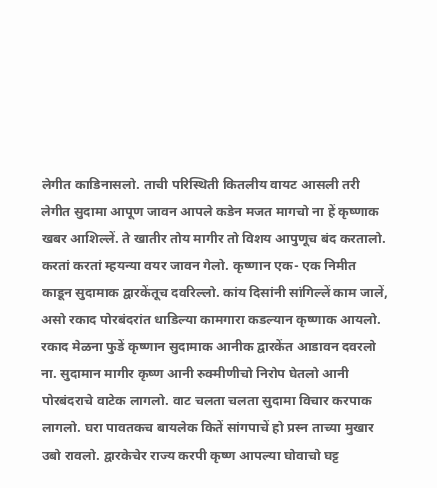लेगीत काडिनासलो. ताची परिस्थिती कितलीय वायट आसली तरी लेगीत सुदामा आपूण जावन आपले कडेन मजत मागचो ना हें कृष्णाक खबर आशिल्लें. ते खातीर तोय मागीर तो विशय आपुणूच बंद करतालो.
करतां करतां म्हयन्या वयर जावन गेलो. कृष्णान एक- एक निमीत काडून सुदामाक द्वारकेंतूच दवरिल्लो. कांय दिसांनी सांगिल्लें काम जालें, असो रकाद पोरबंदरांत धाडिल्या कामगारा कडल्यान कृष्णाक आयलो. रकाद मेळना फुडें कृष्णान सुदामाक आनीक द्वारकेंत आडावन दवरलो ना. सुदामान मागीर कृष्ण आनी रुक्मीणीचो निरोप घेतलो आनी पोरबंदराचे वाटेक लागलो. वाट चलता चलता सुदामा विचार करपाक लागलो. घरा पावतकच बायलेक कितें सांगपाचें हो प्रस्न ताच्या मुखार उबो रावलो. द्वारकेचेर राज्य करपी कृष्ण आपल्या घोवाचो घट्ट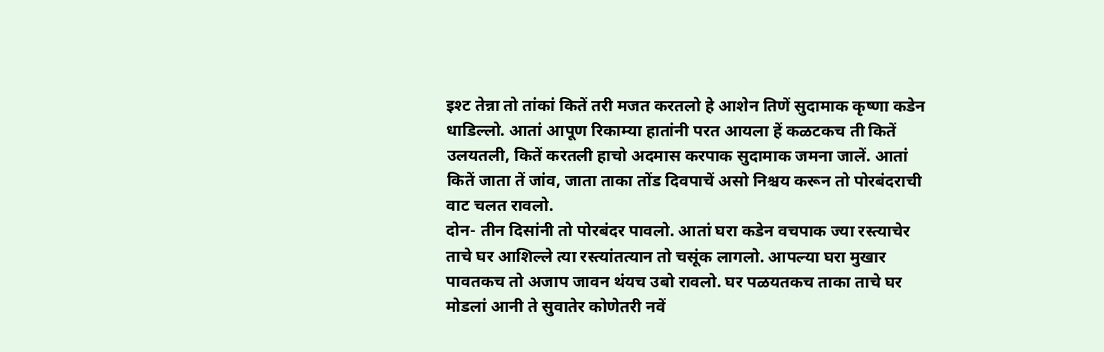इश्ट तेन्ना तो तांकां कितें तरी मजत करतलो हे आशेन तिणें सुदामाक कृष्णा कडेन धाडिल्लो. आतां आपूण रिकाम्या हातांनी परत आयला हें कळटकच ती कितें उलयतली, कितें करतली हाचो अदमास करपाक सुदामाक जमना जालें. आतां कितें जाता तें जांव, जाता ताका तोंड दिवपाचें असो निश्चय करून तो पोरबंदराची वाट चलत रावलो.
दोन- तीन दिसांनी तो पोरबंदर पावलो. आतां घरा कडेन वचपाक ज्या रस्त्याचेर ताचे घर आशिल्ले त्या रस्त्यांतत्यान तो चसूंक लागलो. आपल्या घरा मुखार पावतकच तो अजाप जावन थंयच उबो रावलो. घर पळयतकच ताका ताचे घर मोडलां आनी ते सुवातेर कोणेतरी नवें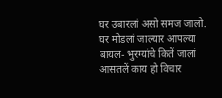घर उबारलां असो समज जालो. घर मोडलां जाल्यार आपल्या बायल- भुरग्यांचे कितें जालां आसतलें काय हो विचार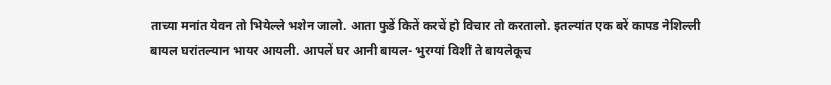ताच्या मनांत येवन तो भियेल्ले भशेन जालो. आता फुडें कितें करचें हो विचार तो करतालो. इतल्यांत एक बरें कापड नेशिल्ली बायल घरांतल्यान भायर आयली. आपलें घर आनी बायल- भुरग्यां विशीं ते बायलेकूच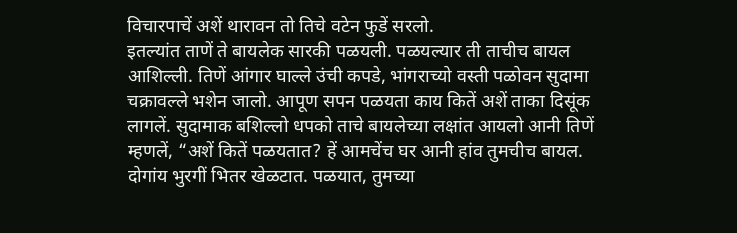विचारपाचें अशें थारावन तो तिचे वटेन फुडें सरलो.
इतल्यांत ताणें ते बायलेक सारकी पळयली. पळयल्यार ती ताचीच बायल आशिल्ली. तिणें आंगार घाल्ले उंची कपडे, भांगराच्यो वस्ती पळोवन सुदामा चक्रावल्ले भशेन जालो. आपूण सपन पळयता काय कितें अशें ताका दिसूंक लागलें. सुदामाक बशिल्लो धपको ताचे बायलेच्या लक्षांत आयलो आनी तिणें म्हणलें, “अशें कितें पळयतात? हें आमचेंच घर आनी हांव तुमचीच बायल. दोगांय भुरगीं भितर खेळटात. पळयात, तुमच्या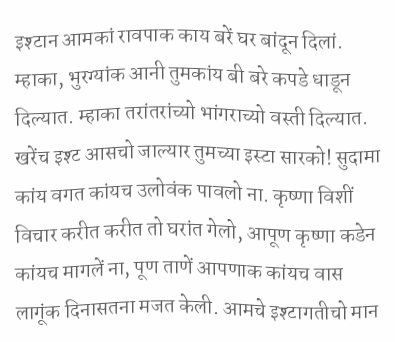इश्टान आमकां रावपाक काय बरें घर बांदून दिलां. म्हाका, भुरग्यांक आनी तुमकांय बी बरे कपडे धाडून दिल्यात. म्हाका तरांतरांच्यो भांगराच्यो वस्ती दिल्यात. खरेंच इश्ट आसचो जाल्यार तुमच्या इस्टा सारको! सुदामा कांय वगत कांयच उलोवंक पावलो ना. कृष्णा विशीं विचार करीत करीत तो घरांत गेलो, आपूण कृष्णा कडेन कांयच मागलें ना, पूण ताणें आपणाक कांयच वास लागूंक दिनासतना मजत केली. आमचे इश्टागतीचो मान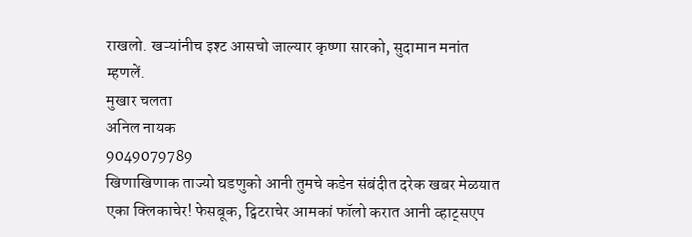राखलो. खऱ्यांनीच इश्ट आसचो जाल्यार कृष्णा सारको, सुदामान मनांत म्हणलें.
मुखार चलता
अनिल नायक
9049079789
खिणाखिणाक ताज्यो घडणुको आनी तुमचे कडेन संबंदीत दरेक खबर मेळयात एका क्लिकाचेर! फेसबूक, ट्विटराचेर आमकां फॉलो करात आनी व्हाट्सएप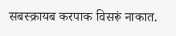सबस्क्रायब करपाक विसरूं नाकात.